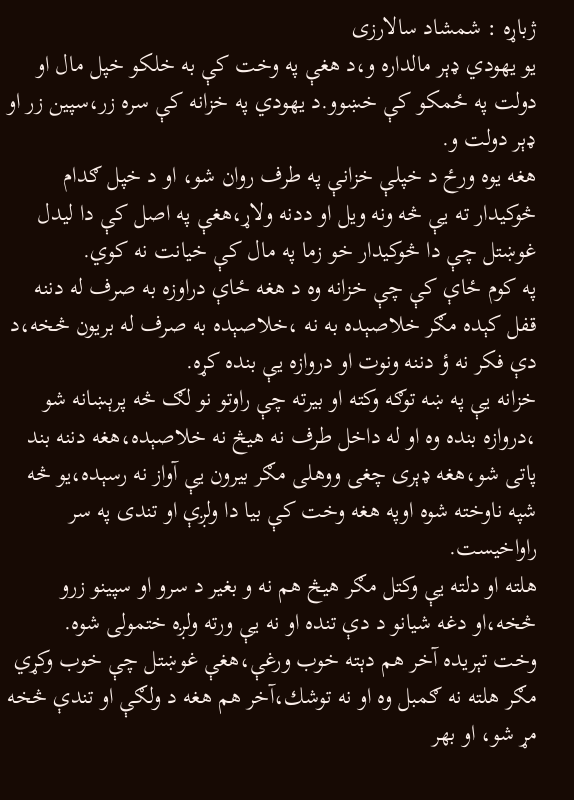ژباړه : شمشاد سالارزى
يو يهودي ډېر مالداره و،د هغې په وخت كې به خلكو خپل مال او دولت په ځمكو كې خښوو.د يهودي په خزانه كې سره زر،سپين زر او ډېر دولت و.
هغه يوه ورځ د خپلې خزانې په طرف روان شو، او د خپل ګدام څوكيدار ته يې څه ونه ويل او ددنه ولاړ،هغې په اصل كې دا ليدل غوښتل چې دا څوكيدار خو زما په مال كې خيانت نه كوي.
په كوم ځاې كې چې خزانه وه د هغه ځاې دراوزه به صرف له دننه قفل كېده مګر خلاصېده به نه ،خلاصېده به صرف له بريون څخه،د دې فكر نه ؤ دننه ونوت او دروازه يې بنده كړه.
خزانه يې په ښه توګه وكته او بيرته چې راوتو نو لګ څه پرېښانه شو ،دروازه بنده وه او له داخل طرف نه هيڅ نه خلاصېده،هغه دننه بند پاتى شو،هغه ډېرى چغى ووهلى مګر بيرون يې آواز نه رسېده،يو څه شپه ناوخته شوه اوپه هغه وخت كې بيا دا ولږې او تندى په سر راواخيست.
هلته او دلته يې وكتل مګر هيڅ هم نه و بغير د سرو او سپينو زرو څخه،او دغه شيانو د دې تنده او نه يې ورته ولږه ختمولى شوه.
وخت تېريده آخر هم دېته خوب ورغې،هغې غوښتل چې خوب وكړي مګر هلته نه ګمبل وه او نه توشك،آخر هم هغه د ولګې او تندې څخه مړ شو، او بهر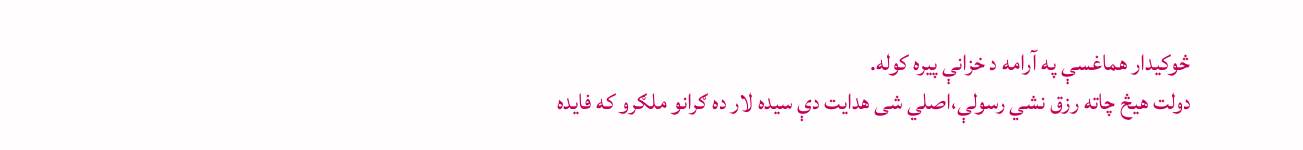څوكيدار هماغسې په آرامه د خزانې پيره كوله.
دولت هيڅ چاته رزق نشي رسولې،اصلي شى هدايت دې سيده لار ده ګرانو ملګرو كه فايده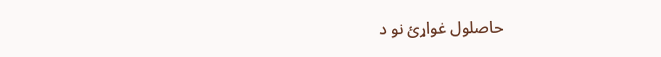حاصلول غواړئ نو د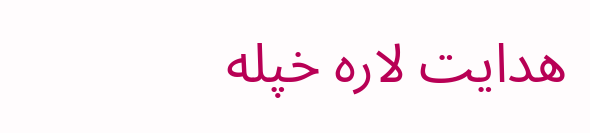هدايت لاره خپله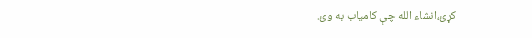كړئ،انشاء الله چې كامياب به وئ.